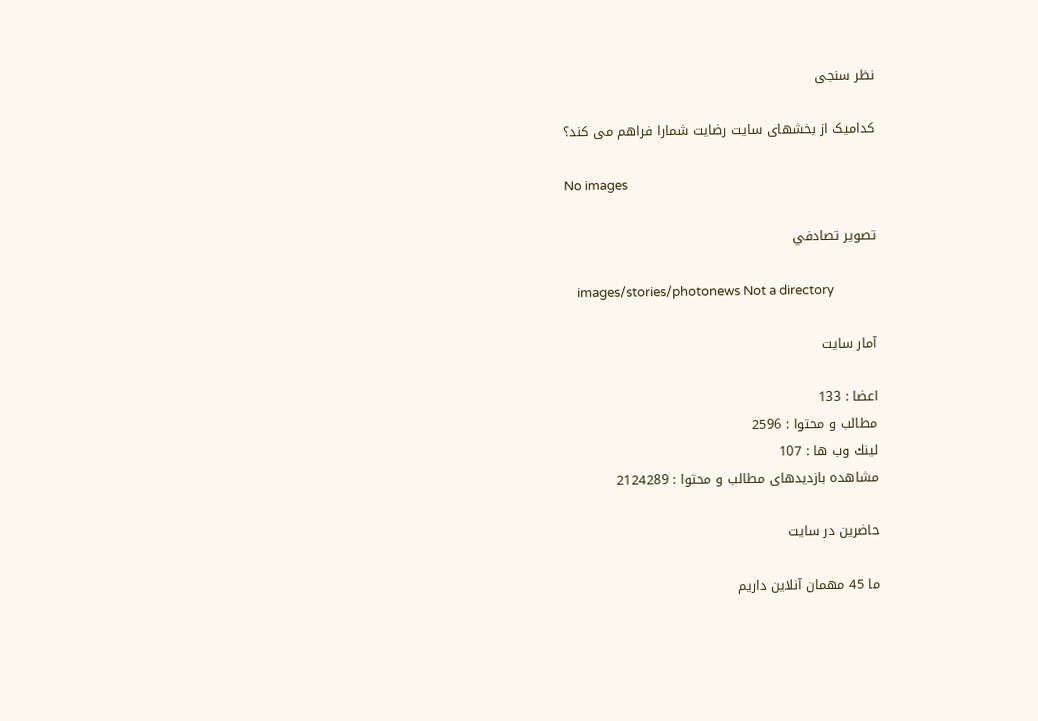نظر سنجی

کدامیک از بخشهای سایت رضایت شمارا فراهم می کند؟

No images

تصوير تصادفي

    images/stories/photonews Not a directory

آمار سایت

اعضا : 133
مطالب و محتوا : 2596
لینك وب ها : 107
مشاهده بازدیدهای مطالب و محتوا : 2124289

حاضرین در سایت

ما 45 مهمان آنلاین داریم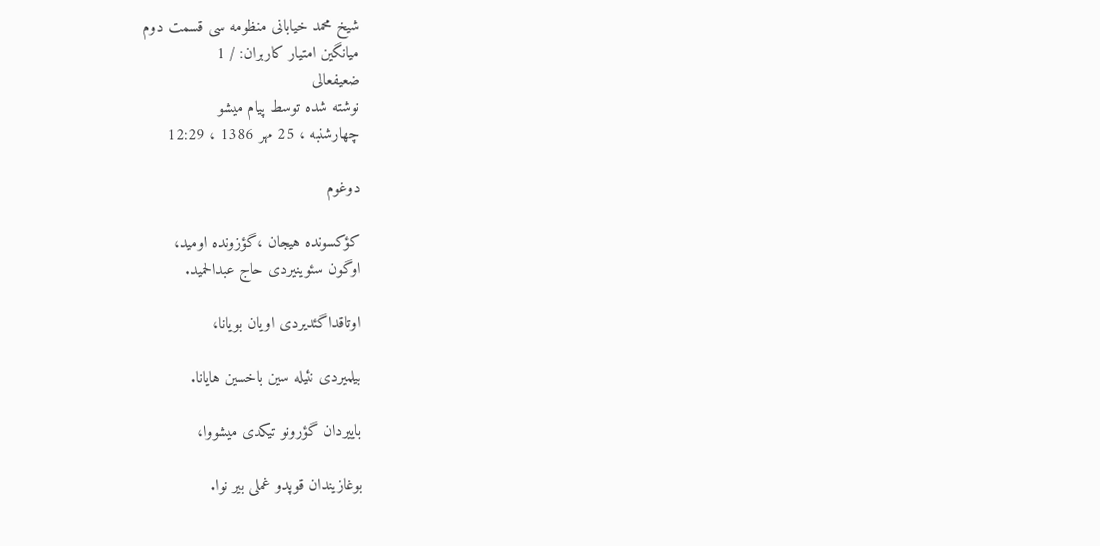شیخ محمد خیابانی منظومه سی قسمت دوم
میانگین امتیار کاربران: / 1
ضعیفعالی
نوشته شده توسط پيام ميشو
چهارشنبه ، 25 مهر 1386 ، 12:29

دوغوم

کؤکسونده هیجان ،گؤزونده اومید،
اوگون سئوینیردی حاج عبدالحمید.

اوتاقداگئدیردی اویان بویانا،

بیلمیردی نئیله سین باخسین هایانا.

باییردان گؤرونو تیکدی میشووا،

بوغازیندان قوپدو غملی بیر نوا.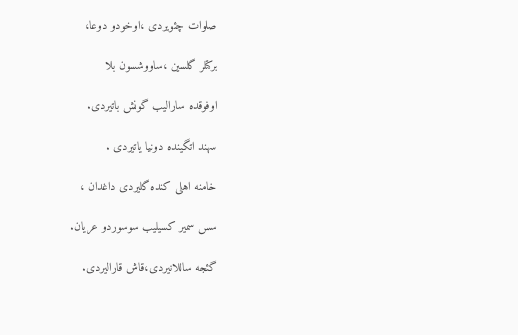صلوات چئویردی ،اوخودو دوعا،

برکتلر گلسین ،ساووشسون بلا

اوفوقده سارالیب گونش باتیردی.

سهند اتگینده دونیا یاتیردی .

خامنه اهلی کنده گلیردی داغدان ،

سس سمیر کسیلیب سوسوردو عریان.

گئجه ساللانیردی،قاش قارالیردی.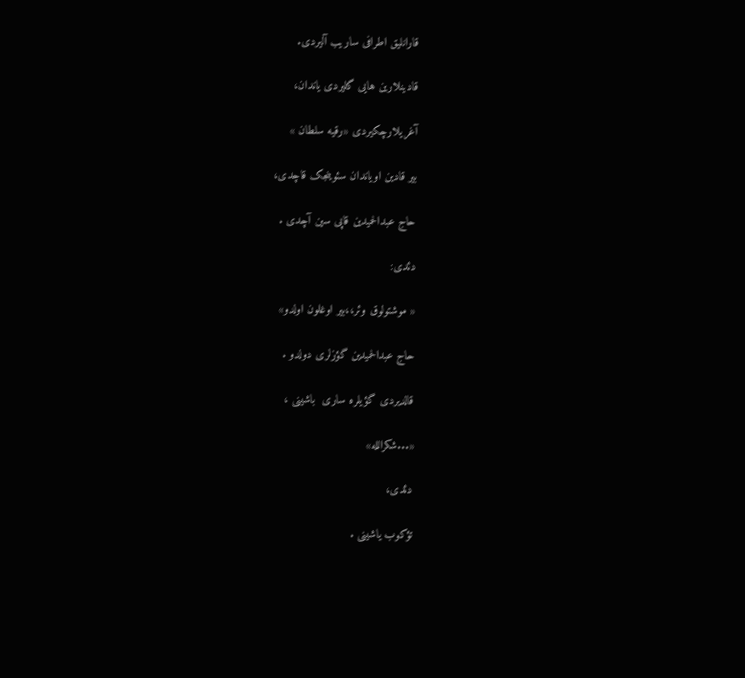قارانلیق اطرافی ساریب آلیردی.

قادینلارین هایی گلیردی یاندان،

آغریلارچکیردی «رقیه سلطان »

بیر قادین اویاندان سئوینجک قاچدی،

حاج عبدالحمیدین قاپی سین آچدی .

دئدی:

« موشتولوق وئر،،بیر اوغلون اولدو»

حاج عبدالحمیدین گؤزلری دولدو .

قالدیردی گؤیلره ساری  باشینی ،

«...شکرالله»

دئدی،

تؤکوب یاشینی .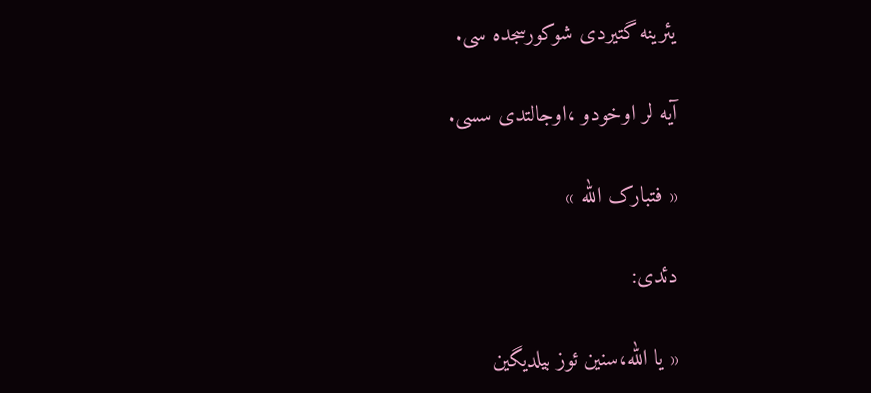یئرینه گتیردی شوکورسجده سی.

آیه لر اوخودو ،اوجالتدی سسی.

« فتبارک الله »

دئدی:

« یا الله،سنین ئوز بیلدیگین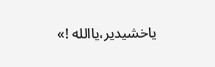یاخشیدیر،یاالله !»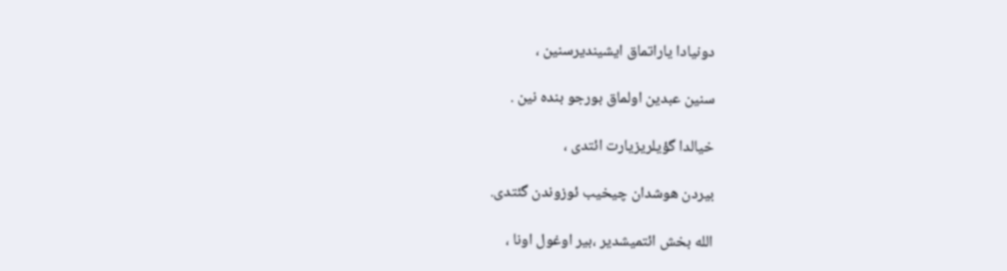دونیادا یاراتماق ایشیندیرسنین ،

سنین عبدین اولماق بورجو بنده نین .

خیالدا گؤیلریزیارت ائتدی ،

بیردن هوشدان چیخیب ئوزوندن گئتدی.

الله بخش ائتمیشدیر ،بیر اوغول اونا ،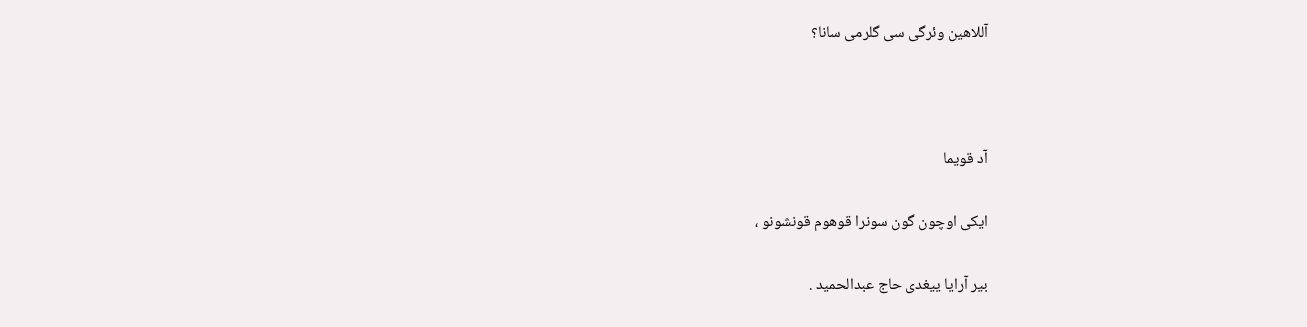آللاهین وئرگی سی گلرمی سانا؟



آد قویما

ایکی اوچون گون سونرا قوهوم قونشونو ،

بیر آرایا ییغدی حاج عبدالحمید .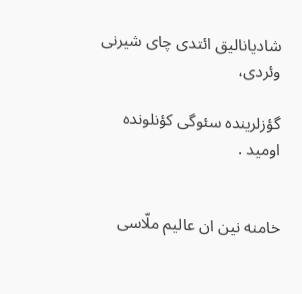شادیانالیق ائتدی چای شیرنی وئردی،

گؤزلرینده سئوگی کؤنلونده اومید .


خامنه نین ان عالیم ملّاسی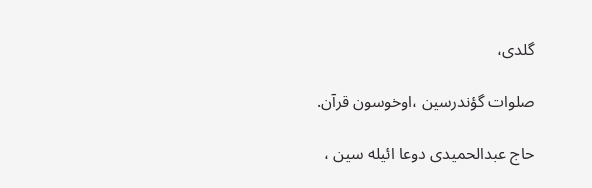گلدی،

صلوات گؤندرسین ،اوخوسون قرآن.

حاج عبدالحمیدی دوعا ائیله سین ،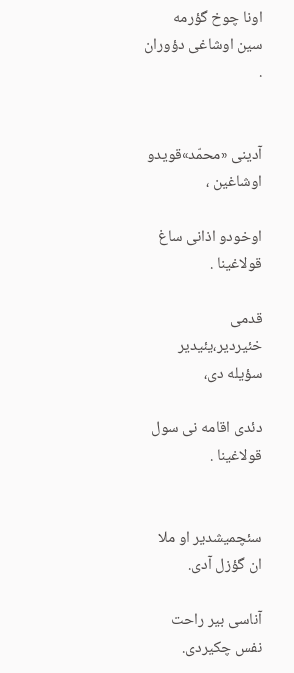اونا چوخ گؤرمه  سین اوشاغی دؤوران .


آدینی «محمّد»قویدو اوشاغین ،

اوخودو اذانی ساغ قولاغینا .

قدمی خئیردیر،یئیدیر سؤیله دی،

دئدی اقامه نی سول قولاغینا .


سئچمیشدیر او ملا ان گؤزل آدی.

آناسی بیر راحت نفس چکیردی.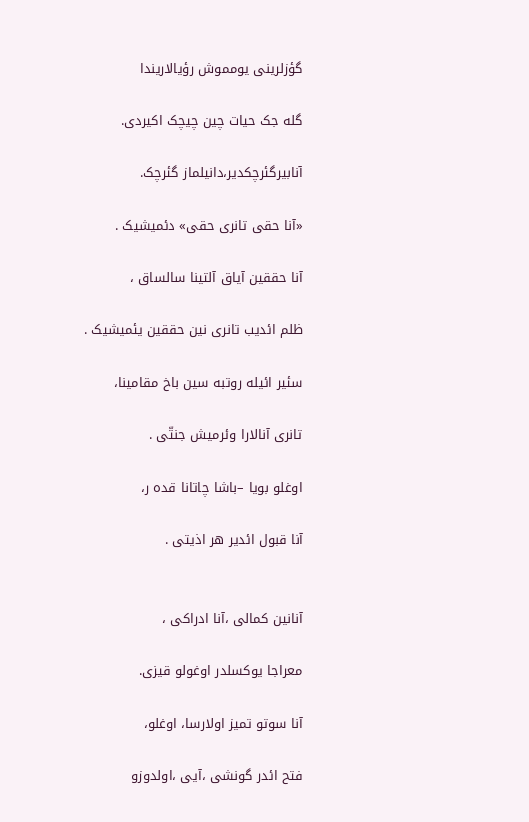گؤزلرینی یومموش رؤیالاریندا

گله جک حیات چین چیچک اکیردی.

آنابیرگئرچکدیر،دانیلماز گئرچک.

«آنا حقی تانری حقی» دئمیشیک .

آنا حققین آیاق آلتینا سالساق ،

ظلم ائدیب تانری نین حققین یئمیشیک .

سئیر ائیله روتبه سین باخ مقامینا،

تانری آنالارا وئرمیش جنتّی .

اوغلو بویا –باشا چاتانا قده ر،

آنا قبول ائدیر هر اذیتی .


آنانین کمالی ،آنا ادراکی ،

معراجا یوکسلدر اوغولو قیزی.

آنا سوتو تمیز اولارسا، اوغلو،

فتح ائدر گونشی ،آیی ،اولدوزو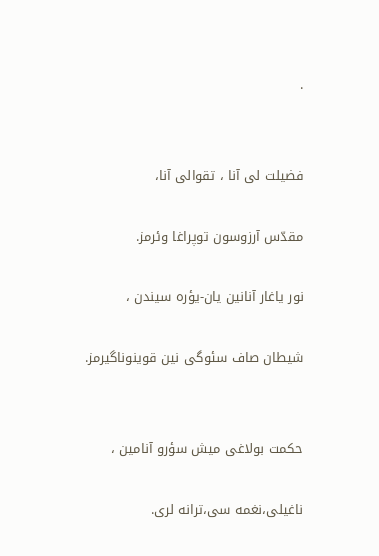.


فضیلت لی آنا ، تقوالی آنا،

مقدّس آرزوسون توپراغا وئرمز.

نور یاغار آنانین یان-یؤره سیندن ،

شیطان صاف سئوگی نین قوینوناگیرمز.


حکمت بولاغی میش سؤرو آنامین ،

ناغیلی،نغمه سی،ترانه لری.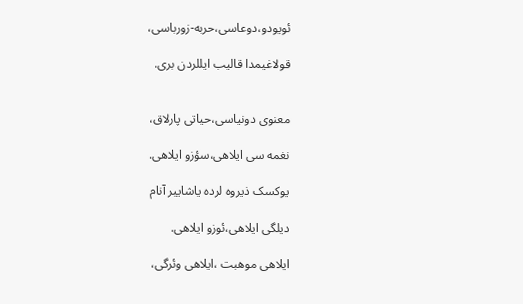ئویودو،دوعاسی،حربه-زورباسی،

قولاغیمدا قالیب ایللردن بری.


معنوی دونیاسی،حیاتی پارلاق،

نغمه سی ایلاهی،سؤزو ایلاهی.

یوکسک ذیروه لرده یاشاییر آنام

دیلگی ایلاهی،ئوزو ایلاهی.

ایلاهی موهبت ،ایلاهی وئرگی،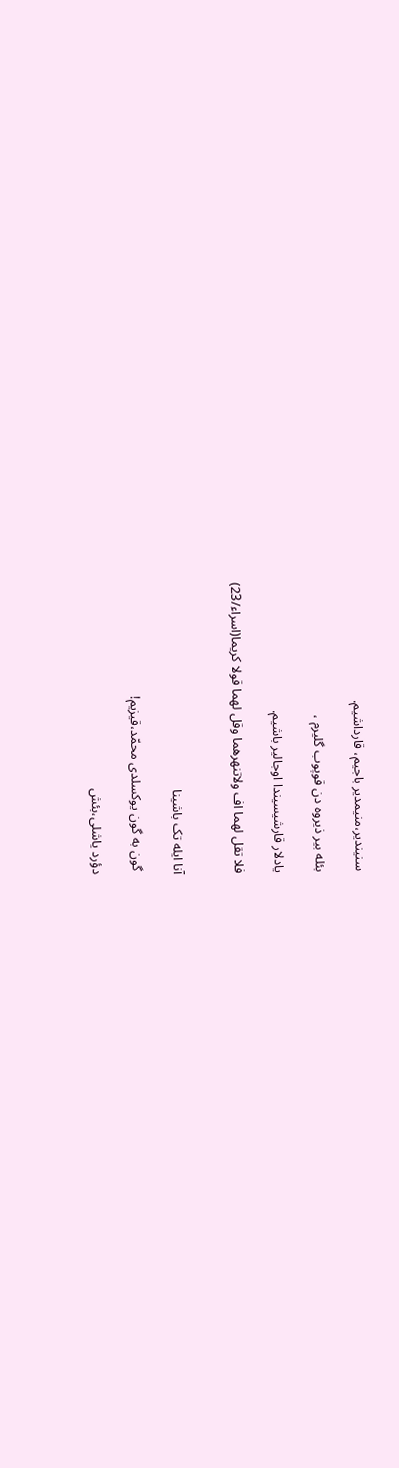سنیندیر،منیمدیر باجیم، قارداشیم.

بئله بیر ذیروه دن قوپوب گلیرم ،

یادلار قارشیسیندا اوجالیر باشیم.

فلا تقل لهما اف ولاتنهرهما وقل لهما قولا کریما(اسراء/23)


آنا ایله تک باشینا

 گون به گون یوکسلدی محمّد،قیزیم!

دؤرد یاشلی،بئش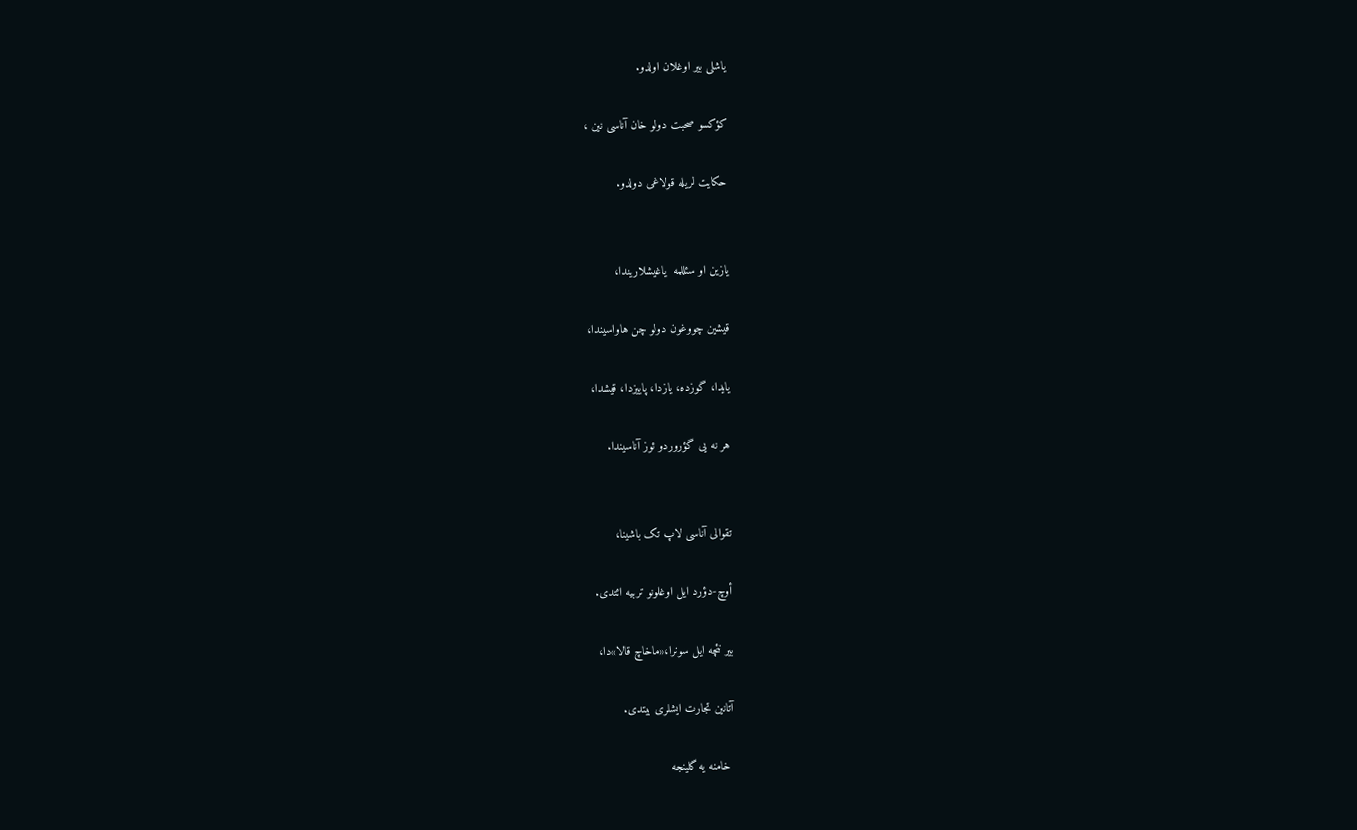یاشلی بیر اوغلان اولدو.

کؤکسو صحبت دولو خان آناسی نین ،

حکایت لریله قولاغی دولدو.


یازین او سئللمه  یاغیشلاریندا،

قیشین چووغون دولو چن هاواسیندا،

یایدا، گوزده، یازدا، پاییزدا، قیشدا،

هر نه یی گؤروردو ئوز آناسیندا.


تقوالی آناسی لاپ تک باشینا،

أوچ-دؤرد ایل اوغلونو تربیه ائتدی.

بیر نئچه ایل سونرا،«ماخاچ قالا»دا،

آتانین تجارت ایشلری بیتدی.

 خامنه یه گلینجه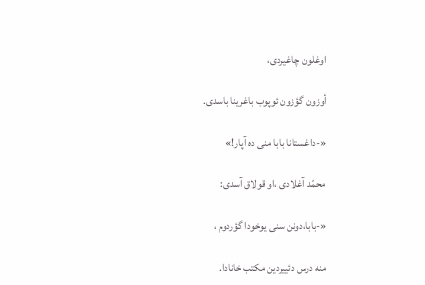اوغلون چاغیردی،

أوزون گؤزون ئوپوب باغرینا باسدی.

«-داغستانا بابا منی ده آپار!»

محمّد آغلادی ،او قولاق آسدی:

«-بابا،دونن سنی یوخودا گؤردوم ،

منه درس دئییردین مکتب خانادا.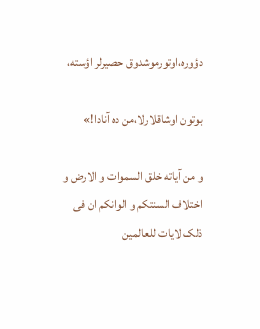دؤوره،اوتورموشدوق حصیرلر اؤسته،

بوتون اوشاقلارلا،من ده آنادا!»

و من آیاته خلق السموات و الارض و اختلاف السنتکم و الوانکم ان فی ذلک لایات للعالمین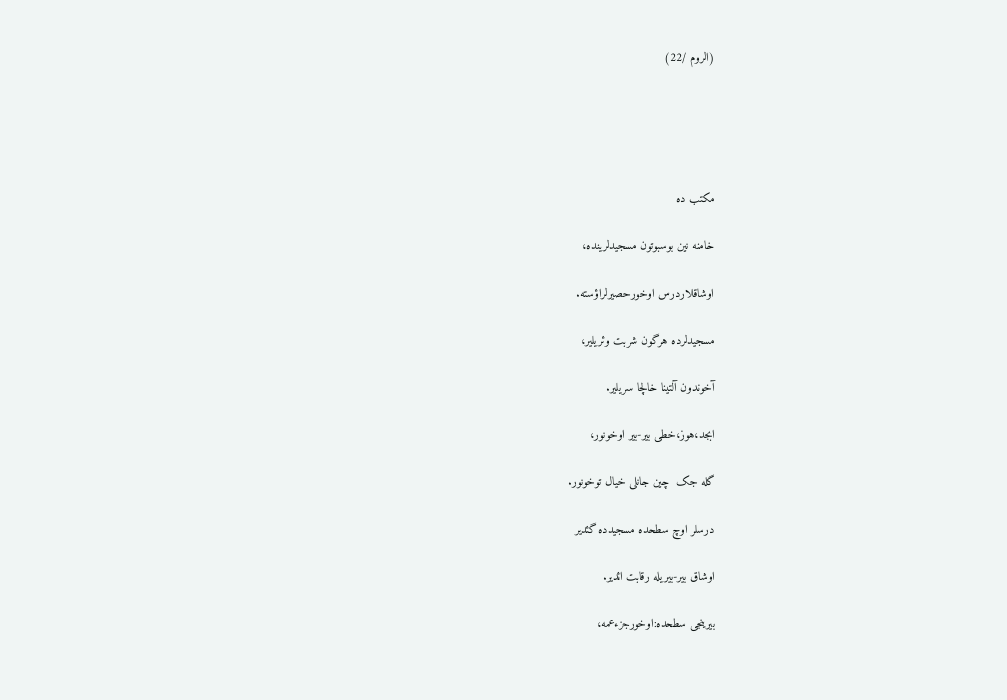(الروم /22)





مکتب ده

خامنه نین بوسبوتون مسجیدلرینده،

اوشاقلاردرس اوخورحصیرلراؤسته.

مسجیدلرده هرگون شربت وئریلیر،

آخوندون آلتینا خالچا سریلیر.

ابجد،هوز،خطی بیر-بیر اوخونور،

گله جک  چین جانلی خیال توخونور.

درسلر اوچ سطحده مسجیدده گئدیر

اوشاق بیر-بیریله رقابت ائدیر.

بیرینجی سطحده:اوخورجزءعمه،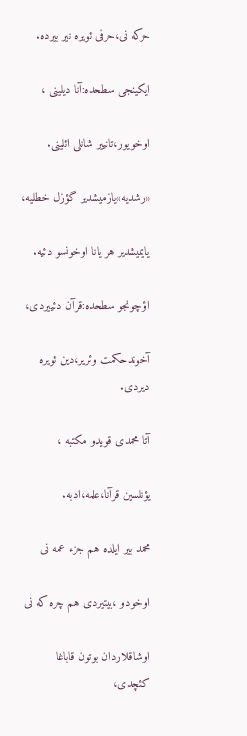حرکه نی،حرفی ئویره نیر بیرده.

ایکینجی سطحده:آنا دیلینی ،

اوخویور،تانییر شانلی ائلینی.

«رشدیه»یازمیشدیر گؤزل خطلیه،

یایمیشدیر هر یانا اوخونسو دئیه.

اؤچونجو سطحده:قرآن دئییردی،

آخوندحکمت وئریر،دین ئویره دیردی.

آتا محمدی قویدو مکتبه ،

یؤنلسین قرآنا،علمه،ادبه.

محمد بیر ایلده هم جزء عمه نی

اوخودو ،بیتیردی هم چره که نی

اوشاقلاردان بوتون قاباغا کئچدی،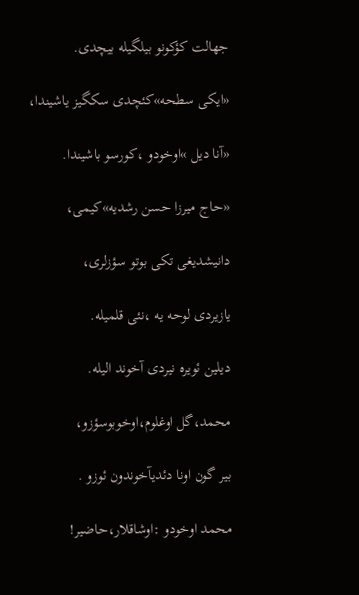جهالت کؤکونو بیلگیله بیچدی.

«ایکی سطحه»کئچدی سکگیز یاشیندا،

«آنا دیل »اوخودو ،کورسو باشیندا.

«حاج میرزا حسن رشدیه»کیمی،

دانیشدیغی تکی بوتو سؤزلری،

یازیردی لوحه یه ،نئی قلمیله.

دیلین ئویره نیردی آخوند الیله.

محمد،گل اوغلوم،اوخوبوسؤزو،

بیر گون اونا دئدیآخوندون ئوزو .

محمد اوخودو :اوشاقلار،حاضیر!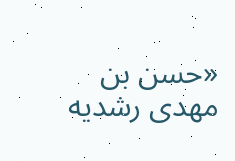«حسن بن مهدی رشدیه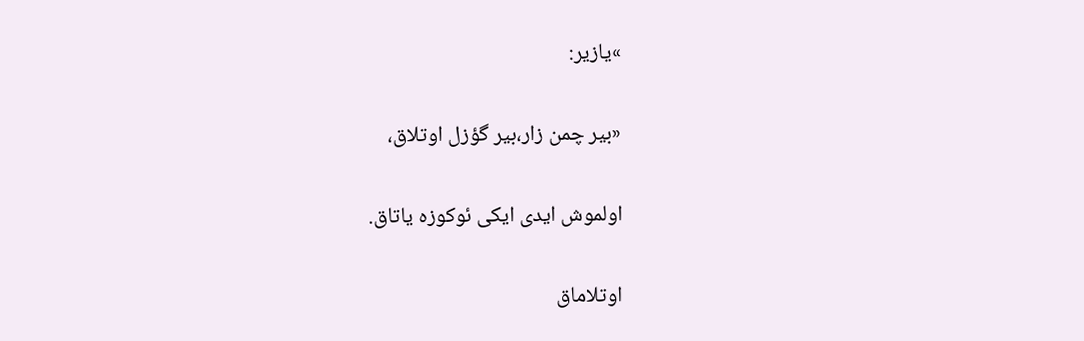»یازیر:

«بیر چمن زار،بیر گؤزل اوتلاق،

اولموش ایدی ایکی ئوکوزه یاتاق.

اوتلاماق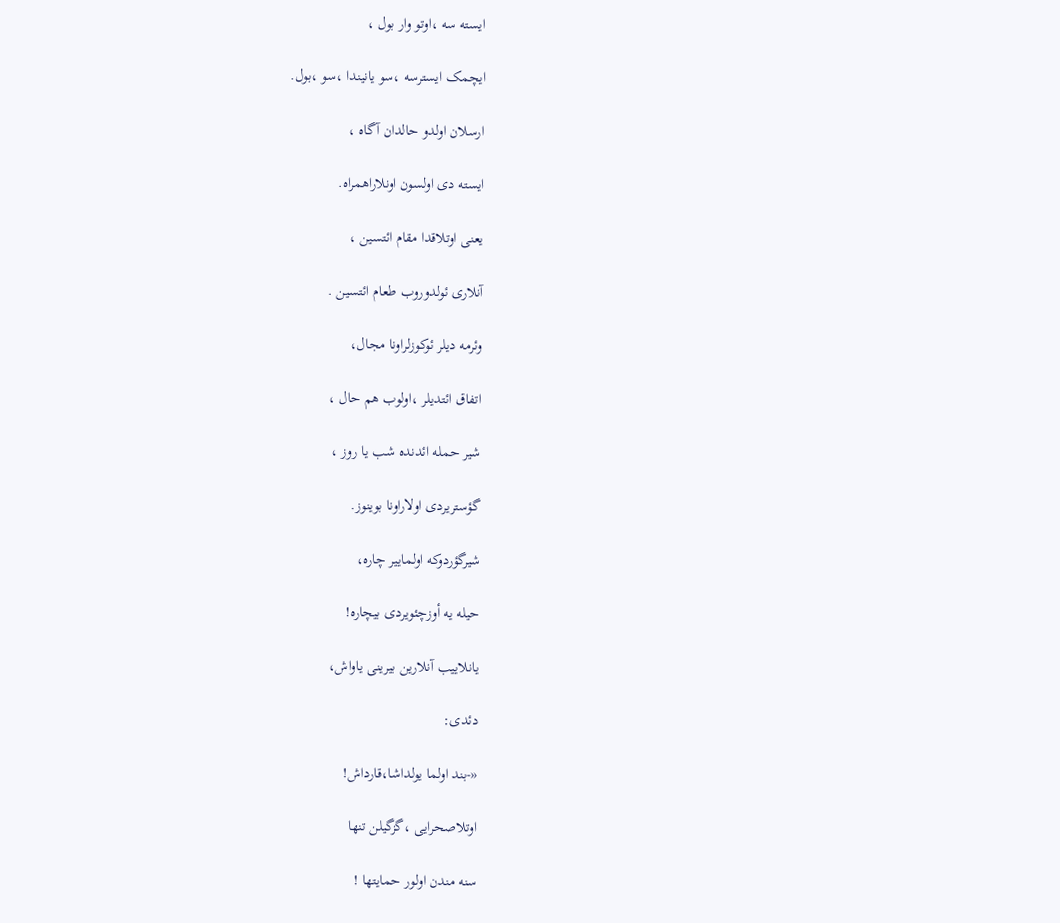ایسته سه ،اوتو وار بول ،

ایچمک ایسترسه ،سو یانیندا ،سو ،بول.

ارسلان اولدو حالدان آگاه ،

ایسته دی اولسون اونلاراهمراه.

یعنی اوتلاقدا مقام ائتسین ،

آنلاری ئولدوروب طعام ائتسین .

وئرمه دیلر ئوکوزلراونا مجال،

اتفاق ائتدیلر ،اولوب هم حال ،

شیر حمله ائدنده شب یا روز ،

گؤستریردی اولاراونا بوینوز.

شیرگؤردوکه اولماییر چاره،

حیله یه أوزچئویردی بیچاره!

یانلاییب آنلارین بیرینی یاواش،

دئدی:

«-بند اولما یولداشا،قارداش!

اوتلاصحرایی ،گزگیلن تنها

سنه مندن اولور حمایتها !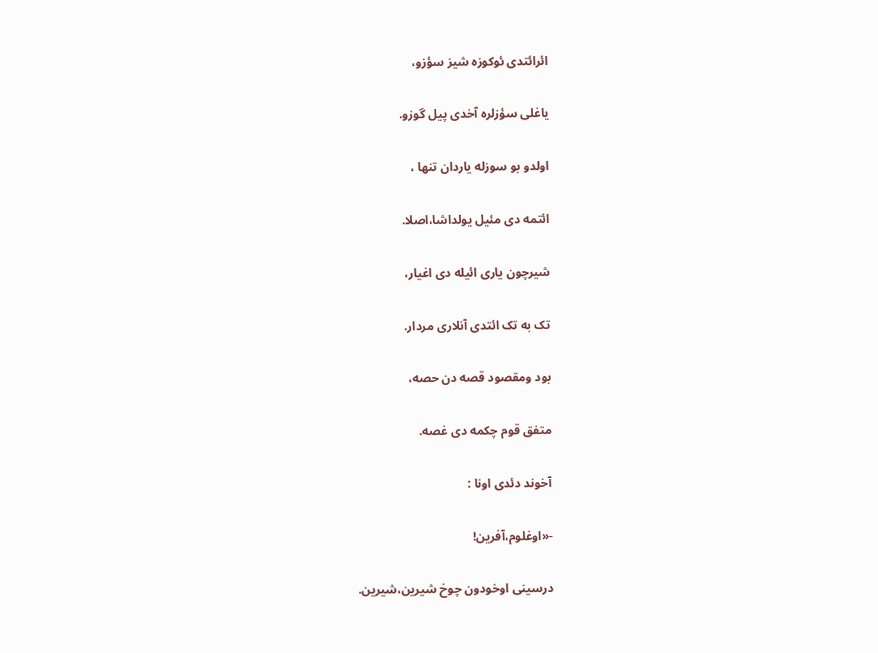ائرائتدی ئوکوزه شیز سؤزو،

یاغلی سؤزلره آخدی پیل گوزو.

اولدو بو سوزله یاردان تنها ،

ائتمه دی مئیل یولداشا،اصلا.

شیرچون یاری ائیله دی اغیار،

تک به تک ائتدی آنلاری مردار.

بود ومقصود قصه دن حصه،

متفق قوم چکمه دی غصه.

آخوند دئدی اونا :

-«اوغلوم،آفرین!

درسینی اوخودون چوخ شیرین،شیرین.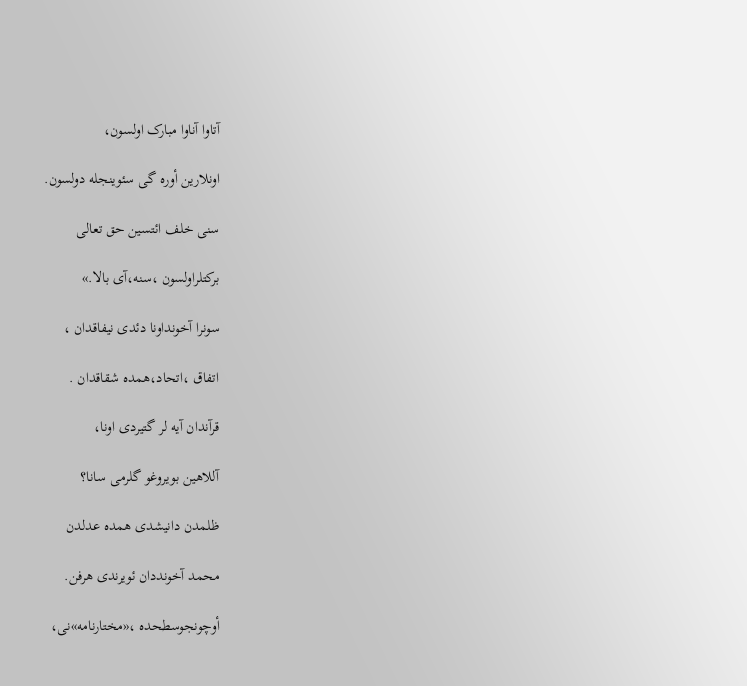آتاوا آناوا مبارک اولسون،

اونلارین أوره گی سئوینجله دولسون.

سنی خلف ائتسین حق تعالی

برکتلراولسون ،سنه،آی بالا.»

سونرا آخونداونا دئدی نیفاقدان ،

اتفاق ،اتحاد،همده شقاقدان .

قرآندان آیه لر گتیردی اونا،

آللاهین بویروغو گلرمی سانا؟

ظلمدن دانیشدی همده عدلدن

محمد آخونددان ئویرندی هرفن.

أوچونجوسطحده ،«مختارنامه»نی،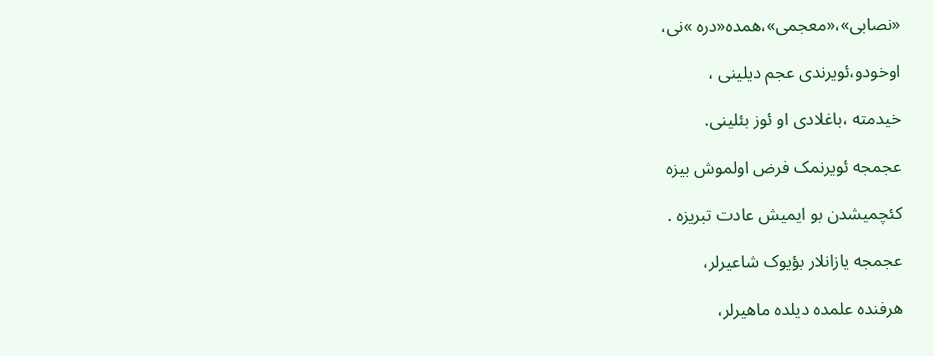«نصابی»،«معجمی»،همده«دره »نی،

اوخودو،ئویرندی عجم دیلینی ،

خیدمته ،باغلادی او ئوز بئلینی.

عجمجه ئویرنمک فرض اولموش بیزه

کئچمیشدن بو ایمیش عادت تبریزه .

عجمجه یازانلار بؤیوک شاعیرلر،

هرفنده علمده دیلده ماهیرلر،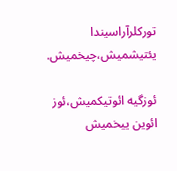تورکلرآراسیندا یئتیشمیش،چیخمیش.

ئوزگیه ائوتیکمیش،ئوز ائوین ییخمیش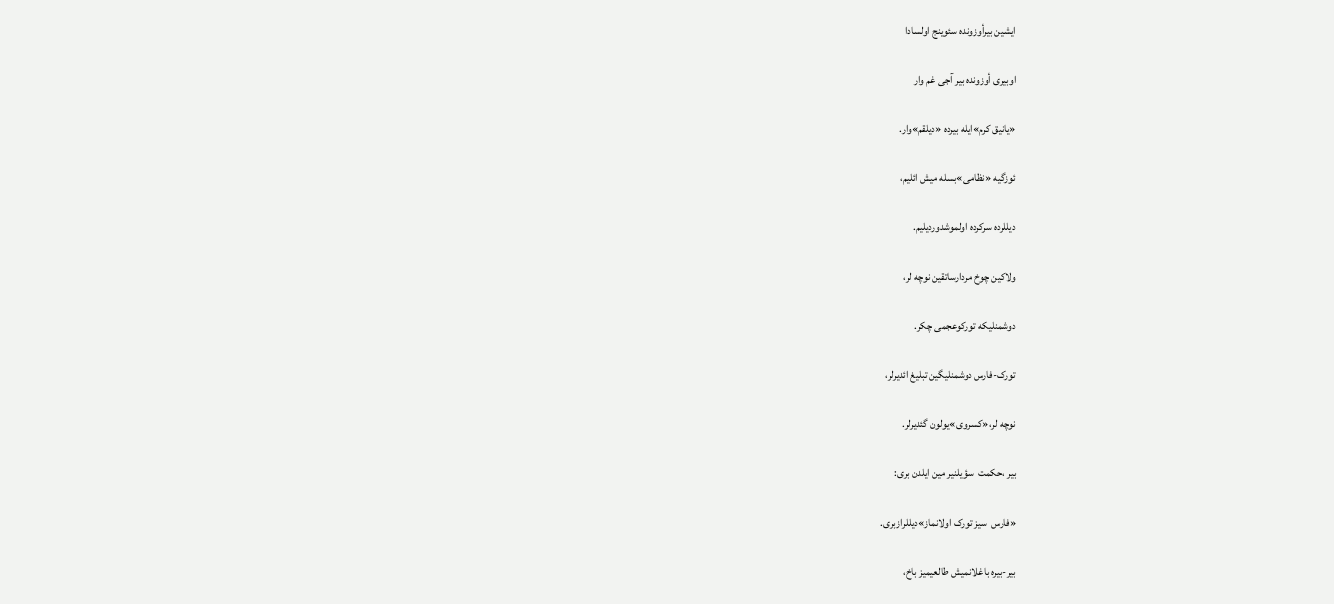ایشین بیرأوزونده سئوینج اولسادا

اوبیری أوزونده بیر آجی غم وار

«یانیق کرم»ایله بیرده «دیلقم»وار.

ئوزگیه «نظامی»بسله میش ائلیم،

دیللرده سرکرده اولموشدوردیلیم.

ولاکین چوخ مردارساتقین نوچه لر،

دوشمنلیکه تورکوعجمی چکر.

تورک-فارس دوشمنلیگین تبلیغ ائدیرلر،

نوچه لر،«کسروی»یولون گئدیرلر.

بیر ،حکمت  سؤیلنیر مین ایلدن بری:

«فارس  سیز تورک اولانماز»دیللرازبری.

بیر-بیره باغلانمیش طالعیمیز باخ،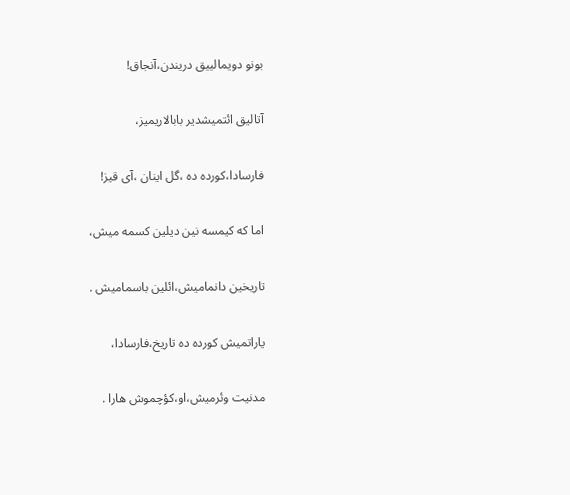بونو دویمالییق دریندن،آنجاق!

آتالیق ائتمیشدیر بابالاریمیز،

فارسادا،کورده ده ،گل اینان ،آی قیز!

اما که کیمسه نین دیلین کسمه میش،

تاریخین دانمامیش،ائلین باسمامیش .

یاراتمیش کورده ده تاریخ،فارسادا،

مدنیت وئرمیش،او،کؤچموش هارا .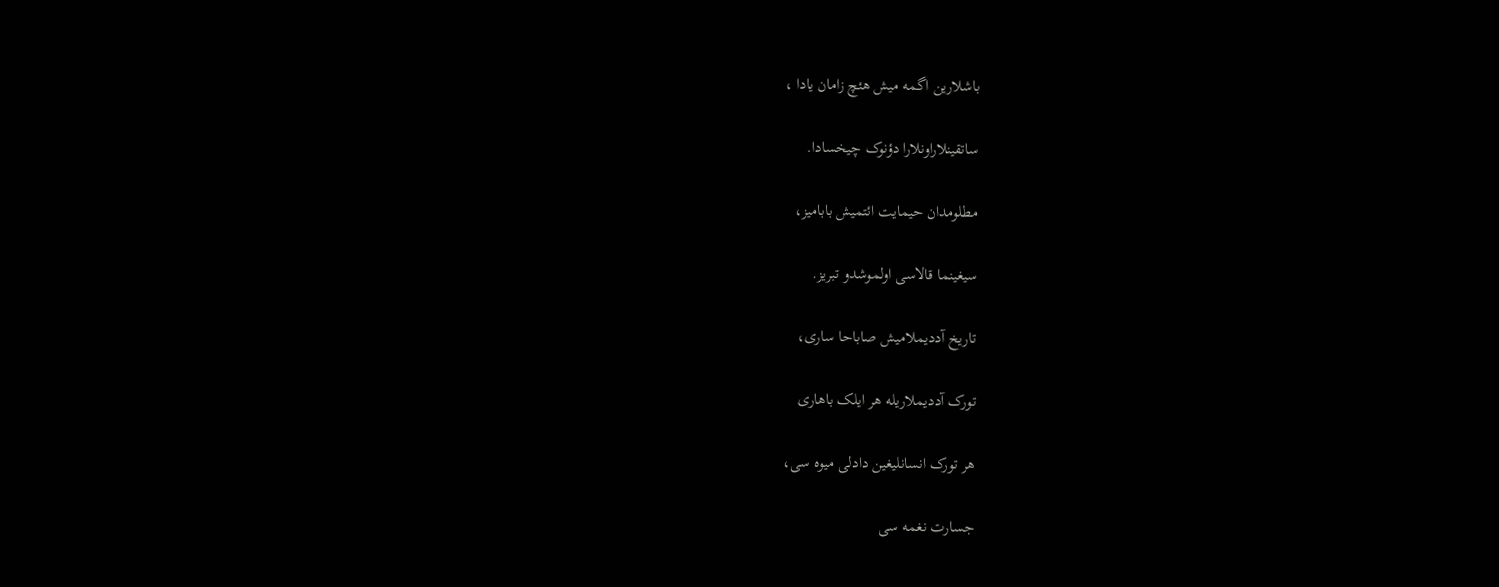باشلارین اگمه میش هئچ زامان یادا ،

ساتقینلاراونلارا دؤنوک چیخسادا.

مطلومدان حیمایت ائتمیش بابامیز،

سیغینما قالاسی اولموشدو تبریز.

تاریخ آددیملامیش صاباحا ساری،

تورک آددیملاریله هر ایلک باهاری

هر تورک انسانلیغین دادلی میوه سی،

جسارت نغمه سی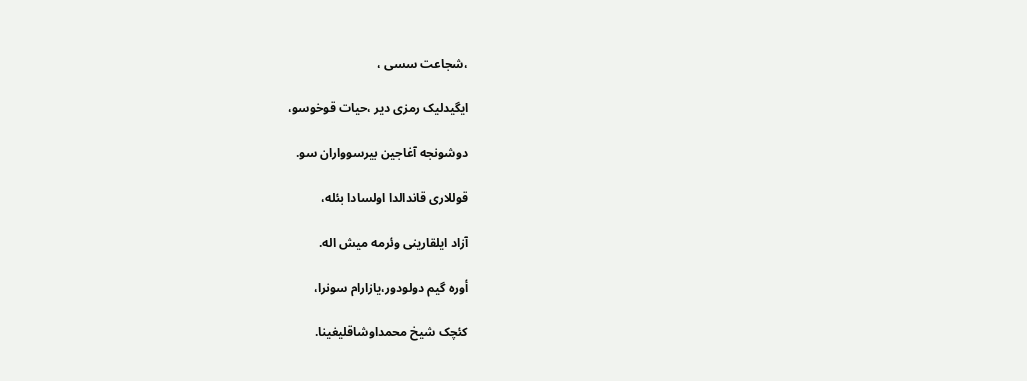،شجاعت سسی ،

ایگیدلیک رمزی دیر ،حیات قوخوسو،

دوشونجه آغاجین بیرسوواران سو.

قوللاری قاندالدا اولسادا بئله،

آزاد ایلقارینی وئرمه میش اله.

أوره گیم دولودور،یازارام سونرا،

کئچک شیخ محمداوشاقلیغینا.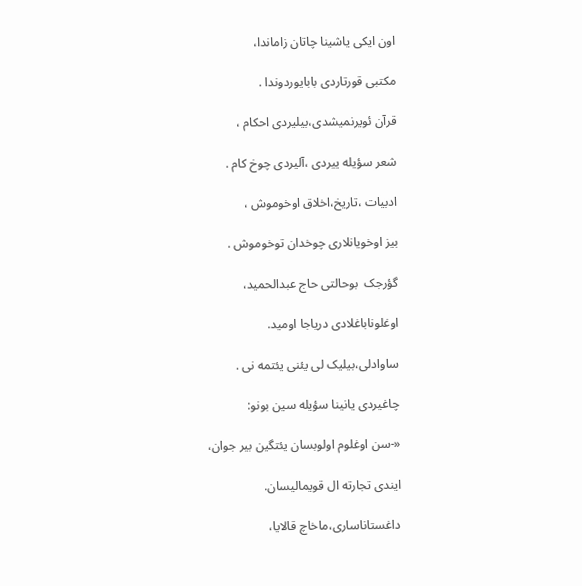اون ایکی یاشینا چاتان زاماندا،

مکتبی قورتاردی بابایوردوندا .

قرآن ئویرنمیشدی،بیلیردی احکام ،

شعر سؤیله ییردی ،آلیردی چوخ کام .

ادبیات ،تاریخ،اخلاق اوخوموش ،

بیز اوخویانلاری چوخدان توخوموش .

گؤرجک  بوحالتی حاج عبدالحمید،

اوغلوناباغلادی دریاجا اومید.

ساوادلی،بیلیک لی یئنی یئتمه نی .

چاغیردی یانینا سؤیله سین بونو:

«-سن اوغلوم اولوبسان یئتگین بیر جوان،

ایندی تجارته ال قویمالیسان.

داغستاناساری،ماخاچ قالایا،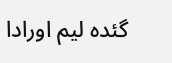گئده لیم اورادا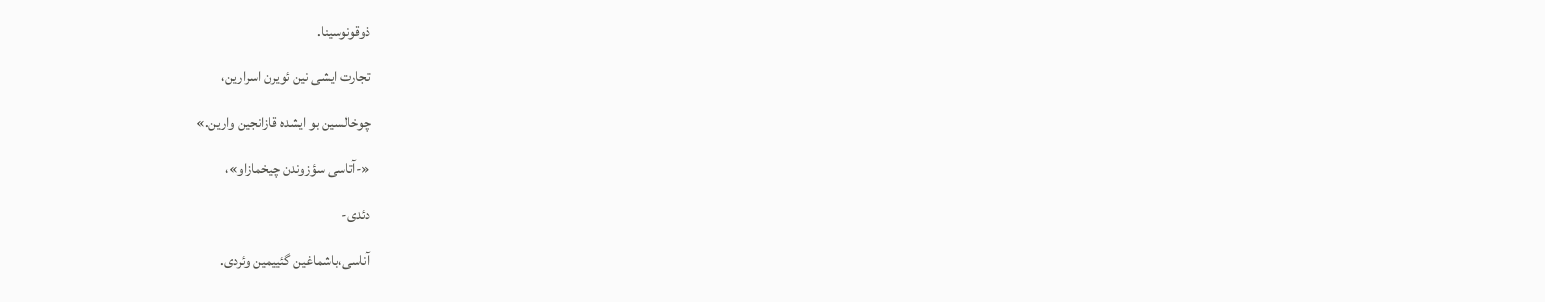ذوقونوسینا.

تجارت ایشی نین ئویرن اسرارین،

چوخالسین بو ایشده قازانجین وارین.»

«-آتاسی سؤزوندن چیخمازاو»،

دئدی-

آناسی،باشماغین گئییمین وئردی.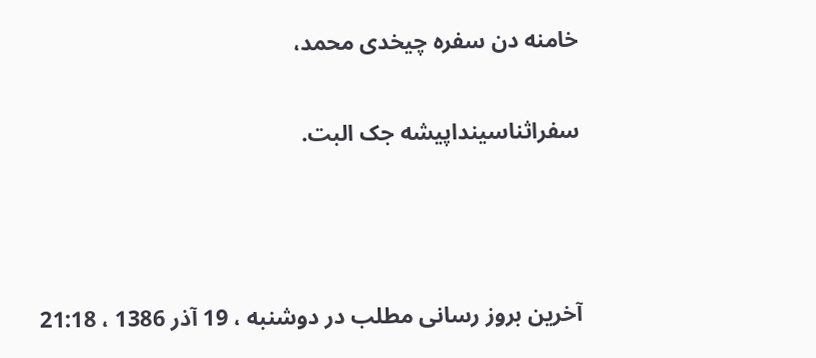خامنه دن سفره چیخدی محمد،

سفراثناسینداپیشه جک البت.



آخرین بروز رسانی مطلب در دوشنبه ، 19 آذر 1386 ، 21:18